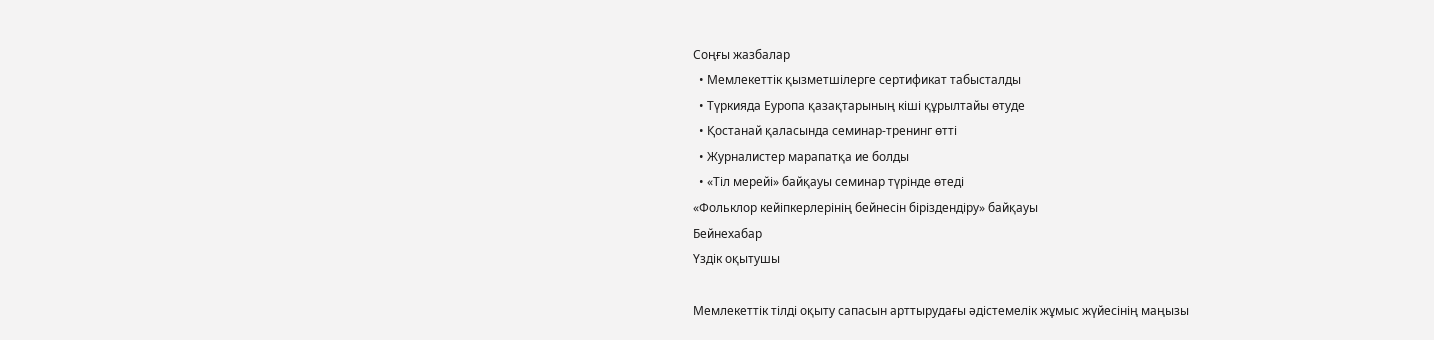Соңғы жазбалар
  • Мемлекеттік қызметшілерге сертификат табысталды
  • Түркияда Еуропа қазақтарының кіші құрылтайы өтуде
  • Қостанай қаласында семинар-тренинг өтті
  • Журналистер марапатқа ие болды
  • «Тіл мерейі» байқауы семинар түрінде өтеді
«Фольклор кейіпкерлерінің бейнесін біріздендіру» байқауы
Бейнехабар
Үздік оқытушы

Мемлекеттік тілді оқыту сапасын арттырудағы әдістемелік жұмыс жүйесінің маңызы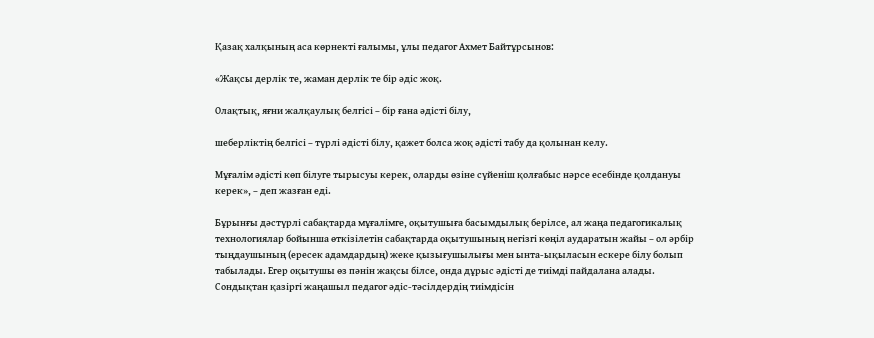Қазақ халқының аса көрнекті ғалымы, ұлы педагог Ахмет Байтұрсынов:

«Жақсы дерлік те, жаман дерлік те бір әдіс жоқ.

Олақтық, яғни жалқаулық белгісі – бір ғана әдісті білу,

шеберліктің белгісі – түрлі әдісті білу, қажет болса жоқ әдісті табу да қолынан келу.

Мұғалім әдісті көп білуге тырысуы керек, оларды өзіне сүйеніш қолғабыс нәрсе есебінде қолдануы керек», – деп жазған еді.

Бұрынғы дәстүрлі сабақтарда мұғалімге, оқытушыға басымдылық берілсе, ал жаңа педагогикалық технологиялар бойынша өткізілетін сабақтарда оқытушының негізгі көңіл аударатын жайы – ол әрбір тыңдаушының (ересек адамдардың) жеке қызығушылығы мен ынта-ықыласын ескере білу болып табылады. Егер оқытушы өз пәнін жақсы білсе, онда дұрыс әдісті де тиімді пайдалана алады. Сондықтан қазіргі жаңашыл педагог әдіс-тәсілдердің тиімдісін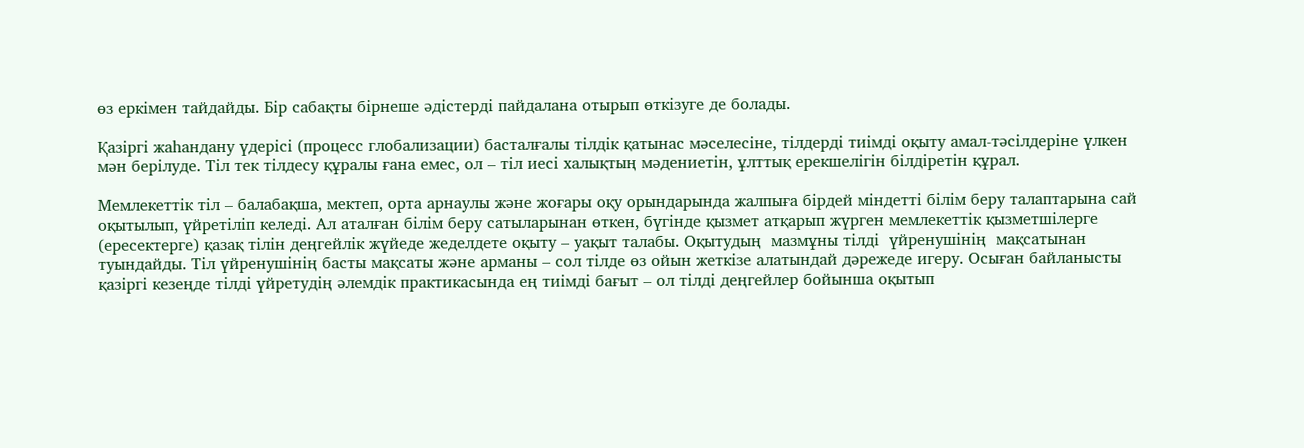өз еркімен тайдайды. Бір сабақты бірнеше әдістерді пайдалана отырып өткізуге де болады.

Қазіргі жаһандану үдерісі (процесс глобализации) басталғалы тілдік қатынас мәселесіне, тілдерді тиімді оқыту амал-тәсілдеріне үлкен мән берілуде. Тіл тек тілдесу құралы ғана емес, ол – тіл иесі халықтың мәдениетін, ұлттық ерекшелігін білдіретін құрал.

Мемлекеттік тіл – балабақша, мектеп, орта арнаулы және жоғары оқу орындарында жалпыға бірдей міндетті білім беру талаптарына сай оқытылып, үйретіліп келеді. Ал аталған білім беру сатыларынан өткен, бүгінде қызмет атқарып жүрген мемлекеттік қызметшілерге (ересектерге) қазақ тілін деңгейлік жүйеде жеделдете оқыту – уақыт талабы. Оқытудың  мазмұны тілді  үйренушінің  мақсатынан  туындайды. Тіл үйренушінің басты мақсаты және арманы – сол тілде өз ойын жеткізе алатындай дәрежеде игеру. Осыған байланысты қазіргі кезеңде тілді үйретудің әлемдік практикасында ең тиімді бағыт – ол тілді деңгейлер бойынша оқытып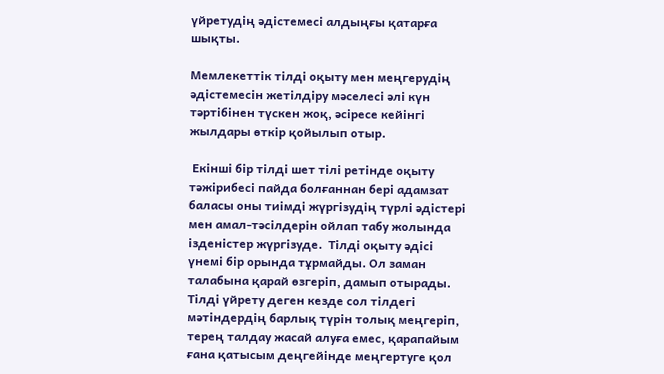үйретудің әдістемесі алдыңғы қатарға шықты.

Мемлекеттік тілді оқыту мен меңгерудің әдістемесін жетілдіру мәселесі әлі күн тәртібінен түскен жоқ, әсіресе кейінгі жылдары өткір қойылып отыр.

 Екінші бір тілді шет тілі ретінде оқыту тәжірибесі пайда болғаннан бері адамзат баласы оны тиімді жүргізудің түрлі әдістері мен амал-тәсілдерін ойлап табу жолында ізденістер жүргізуде.  Тілді оқыту әдісі үнемі бір орында тұрмайды. Ол заман талабына қарай өзгеріп, дамып отырады. Тілді үйрету деген кезде сол тілдегі мәтіндердің барлық түрін толық меңгеріп, терең талдау жасай алуға емес, қарапайым ғана қатысым деңгейінде меңгертуге қол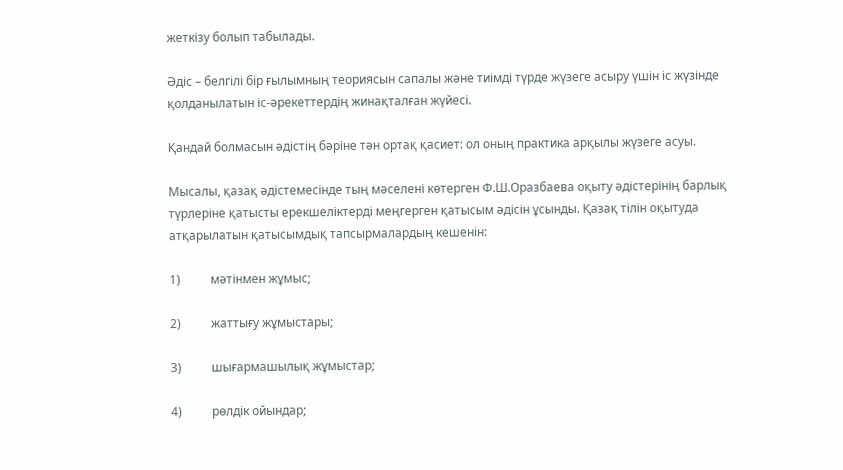жеткізу болып табылады.

Әдіс – белгілі бір ғылымның теориясын сапалы және тиімді түрде жүзеге асыру үшін іс жүзінде қолданылатын іс-әрекеттердің жинақталған жүйесі.

Қандай болмасын әдістің бәріне тән ортақ қасиет: ол оның практика арқылы жүзеге асуы.

Мысалы, қазақ әдістемесінде тың мәселені көтерген Ф.Ш.Оразбаева оқыту әдістерінің барлық түрлеріне қатысты ерекшеліктерді меңгерген қатысым әдісін ұсынды. Қазақ тілін оқытуда атқарылатын қатысымдық тапсырмалардың кешенін:

1)          мәтінмен жұмыс;

2)          жаттығу жұмыстары;

3)          шығармашылық жұмыстар;

4)          рөлдік ойындар;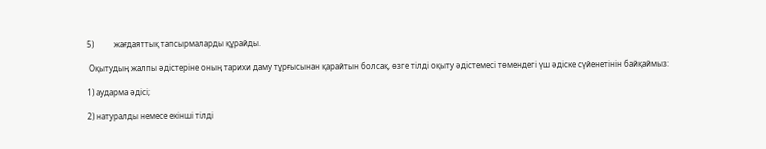5)          жағдаяттық тапсырмаларды құрайды.

 Оқытудың жалпы әдiстерiне оның тарихи даму тұрғысынан қарайтын болсақ, өзге тiлдi оқыту әдiстемесi төмендегi үш әдiске сүйенетiнiн байқаймыз:

1) аударма әдiсi;

2) натуралды немесе екiншi тiлдi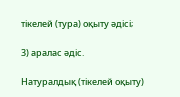тiкелей (тура) оқыту әдiсi;

3) аралас әдiс.

Натуралдық (тікелей оқыту)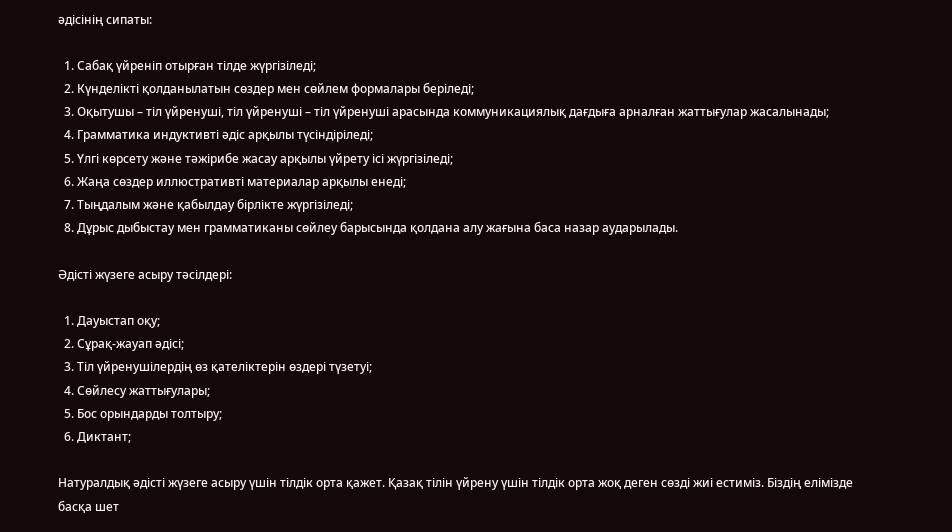әдісінің сипаты:

  1. Сабақ үйреніп отырған тілде жүргізіледі;
  2. Күнделікті қолданылатын сөздер мен сөйлем формалары беріледі;
  3. Оқытушы – тіл үйренуші, тіл үйренуші – тіл үйренуші арасында коммуникациялық дағдыға арналған жаттығулар жасалынады;
  4. Грамматика индуктивті әдіс арқылы түсіндіріледі;
  5. Үлгі көрсету және тәжірибе жасау арқылы үйрету ісі жүргізіледі;
  6. Жаңа сөздер иллюстративті материалар арқылы енеді;
  7. Тыңдалым және қабылдау бірлікте жүргізіледі;
  8. Дұрыс дыбыстау мен грамматиканы сөйлеу барысында қолдана алу жағына баса назар аударылады.

Әдісті жүзеге асыру тәсілдері:

  1. Дауыстап оқу;
  2. Сұрақ-жауап әдісі;
  3. Тіл үйренушілердің өз қателіктерін өздері түзетуі;
  4. Сөйлесу жаттығулары;
  5. Бос орындарды толтыру;
  6. Диктант;

Натуралдық әдісті жүзеге асыру үшін тілдік орта қажет. Қазақ тілін үйрену үшін тілдік орта жоқ деген сөзді жиі естиміз. Біздің елімізде басқа шет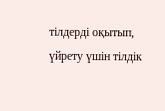тілдерді оқытып, үйрету үшін тілдік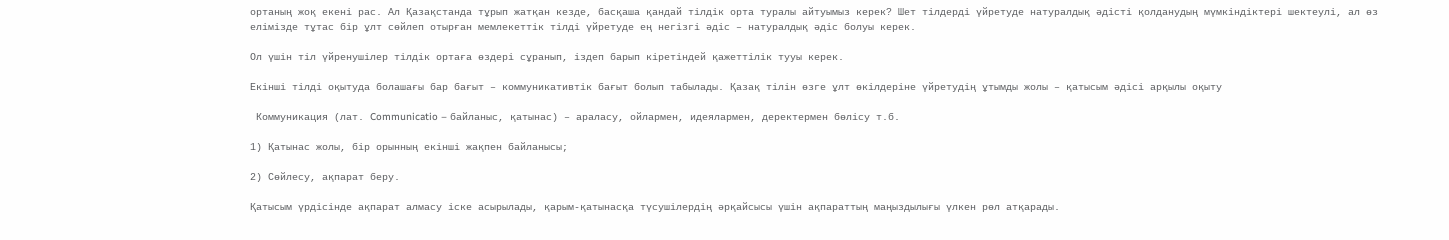ортаның жоқ екені рас. Ал Қазақстанда тұрып жатқан кезде, басқаша қандай тілдік орта туралы айтуымыз керек? Шет тілдерді үйретуде натуралдық әдісті қолданудың мүмкіндіктері шектеулі, ал өз елімізде тұтас бір ұлт сөйлеп отырған мемлекеттік тілді үйретуде ең негізгі әдіс – натуралдық әдіс болуы керек.

Ол үшін тіл үйренушілер тілдік ортаға өздері сұранып, іздеп барып кіретіндей қажеттілік тууы керек.

Екінші тілді оқытуда болашағы бар бағыт – коммуникативтік бағыт болып табылады. Қазақ тілін өзге ұлт өкілдеріне үйретудің ұтымды жолы – қатысым әдісі арқылы оқыту

 Коммуникация (лат. Communicatio – байланыс, қатынас) – араласу, ойлармен, идеялармен, деректермен бөлісу т.б.

1) Қатынас жолы, бір орынның екінші жақпен байланысы;

2) Сөйлесу, ақпарат беру.

Қатысым үрдісінде ақпарат алмасу іске асырылады, қарым-қатынасқа түсушілердің әрқайсысы үшін ақпараттың маңыздылығы үлкен рөл атқарады.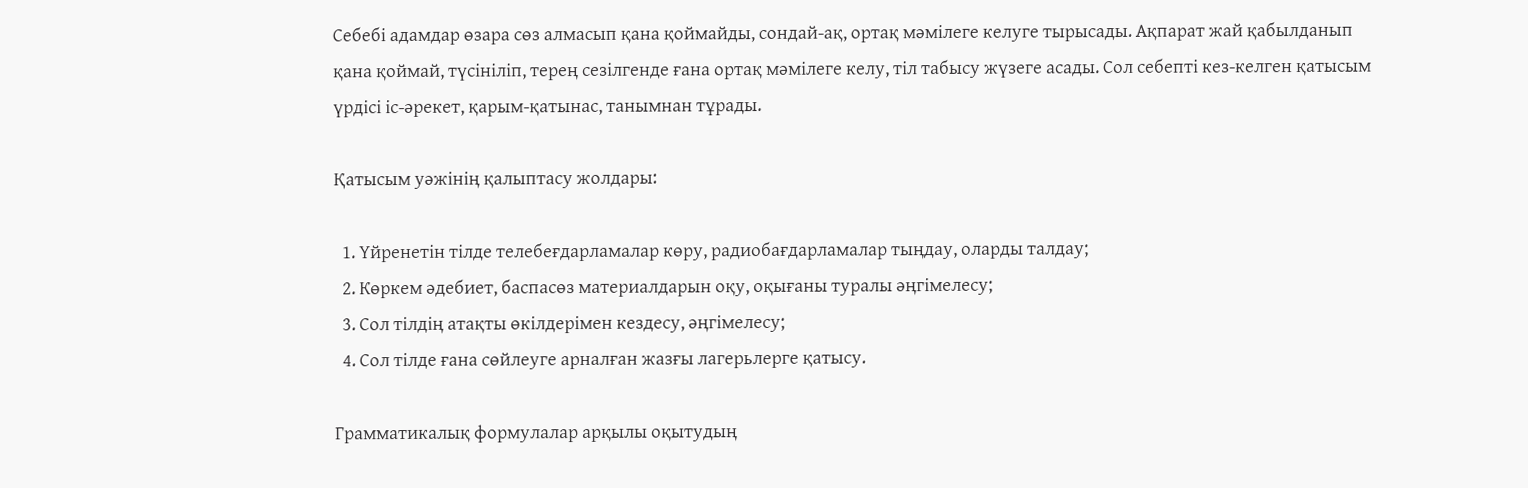Себебі адамдар өзара сөз алмасып қана қоймайды, сондай-ақ, ортақ мәмілеге келуге тырысады. Ақпарат жай қабылданып қана қоймай, түсініліп, терең сезілгенде ғана ортақ мәмілеге келу, тіл табысу жүзеге асады. Сол себепті кез-келген қатысым үрдісі іс-әрекет, қарым-қатынас, танымнан тұрады.

Қатысым уәжінің қалыптасу жолдары:

  1. Үйренетін тілде телебеғдарламалар көру, радиобағдарламалар тыңдау, оларды талдау;
  2. Көркем әдебиет, баспасөз материалдарын оқу, оқығаны туралы әңгімелесу;
  3. Сол тілдің атақты өкілдерімен кездесу, әңгімелесу;
  4. Сол тілде ғана сөйлеуге арналған жазғы лагерьлерге қатысу.

Грамматикалық формулалар арқылы оқытудың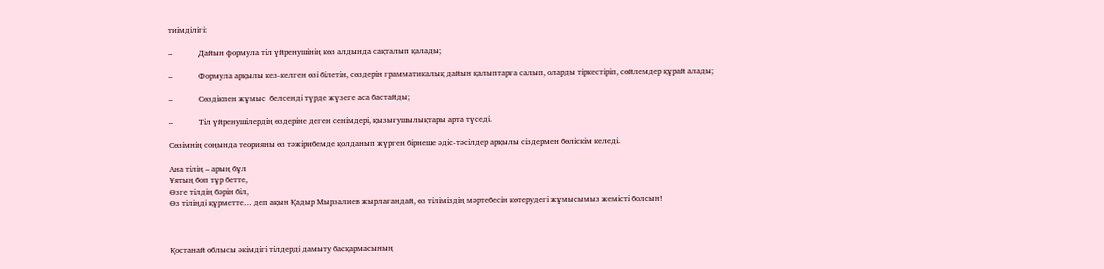тиімділігі:

–             Дайын формула тіл үйренушінің көз алдында сақталып қалады;

–             Формула арқылы кез-келген өзі білетін, сөздерін грамматикалық дайын қалыптарға салып, оларды тіркестіріп, сөйлемдер құрай алады;

–             Сөздікпен жұмыс  белсенді түрде жүзеге аса бастайды;

–             Тіл үйренушілердің өздеріне деген сенімдері, қызығушылықтары арта түседі.

Сөзімнің соңында теорияны өз тәжірибемде қолданып жүрген бірнеше әдіс-тәсілдер арқылы сіздермен бөліскім келеді.

Ана тілің – арың бұл
Ұятың боп тұр бетте,
Өзге тілдің бәрін біл,
Өз тіліңді құрметте… деп ақын Қадыр Мырзалиев жырлағандай, өз тіліміздің мәртебесін көтерудегі жұмысымыз жемісті болсын!



Қостанай облысы әкімдігі тілдерді дамыту басқармасының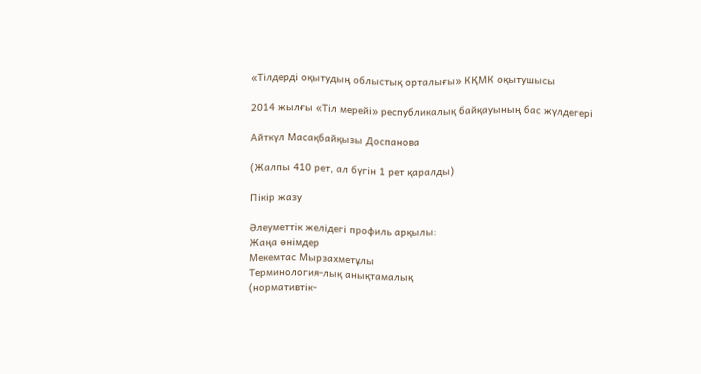«Тілдерді оқытудың облыстық орталығы» КҚМК оқытушысы

2014 жылғы «Тіл мерейі» республикалық байқауының бас жүлдегері

Айткүл Масақбайқызы Доспанова

(Жалпы 410 рет, ал бүгін 1 рет қаралды)

Пікір жазу

Әлеуметтік желідегі профиль арқылы:
Жаңа өнімдер
Мекемтас Мырзахметұлы
Терминология-лық анықтамалық
(нормативтік-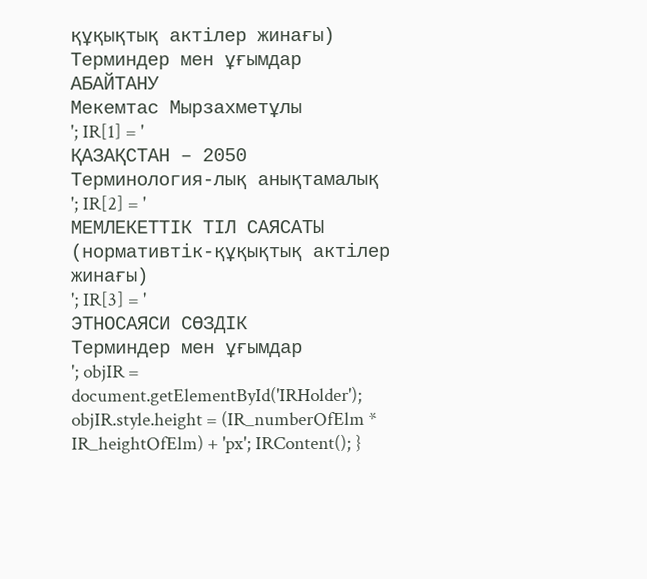құқықтық актілер жинағы)
Терминдер мен ұғымдар
АБАЙТАНУ
Мекемтас Мырзахметұлы
'; IR[1] = '
ҚАЗАҚСТАН – 2050
Терминология-лық анықтамалық
'; IR[2] = '
МЕМЛЕКЕТТІК ТІЛ САЯСАТЫ
(нормативтік-құқықтық актілер жинағы)
'; IR[3] = '
ЭТНОСАЯСИ СӨЗДІК
Терминдер мен ұғымдар
'; objIR = document.getElementById('IRHolder'); objIR.style.height = (IR_numberOfElm * IR_heightOfElm) + 'px'; IRContent(); }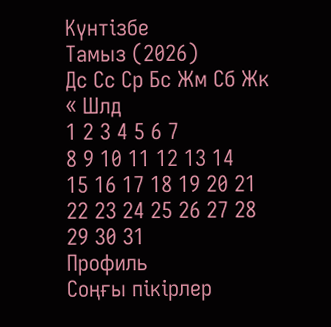Күнтізбе
Тамыз (2026)
Дс Сс Ср Бс Жм Сб Жк
« Шлд
1 2 3 4 5 6 7
8 9 10 11 12 13 14
15 16 17 18 19 20 21
22 23 24 25 26 27 28
29 30 31
Профиль
Соңғы пікірлер